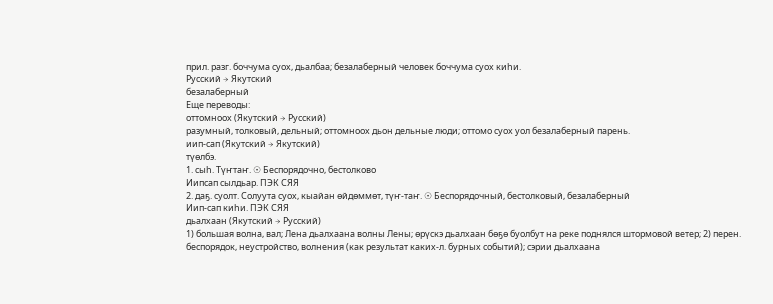прил. разг. боччума суох, дьалбаа; безалаберный человек боччума суох киһи.
Русский → Якутский
безалаберный
Еще переводы:
оттомноох (Якутский → Русский)
разумный, толковый, дельный; оттомноох дьон дельные люди; оттомо суох уол безалаберный парень.
иип-сап (Якутский → Якутский)
түөлбэ.
1. сыһ. Түҥтаҥ. ☉ Беспорядочно, бестолково
Иипсап сылдьар. ПЭК СЯЯ
2. даҕ. суолт. Солуута суох, кыайан өйдөммөт, түҥ-таҥ. ☉ Беспорядочный, бестолковый, безалаберный
Иип-сап киһи. ПЭК СЯЯ
дьалхаан (Якутский → Русский)
1) большая волна, вал; Лена дьалхаана волны Лены; өрүскэ дьалхаан бөҕө буолбут на реке поднялся штормовой ветер; 2) перен. беспорядок, неустройство, волнения (как результат каких-л. бурных событий); сэрии дьалхаана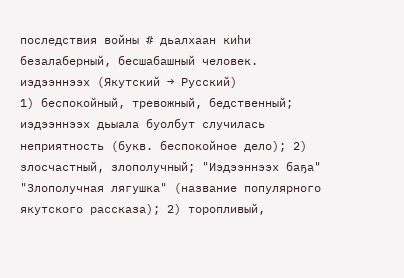последствия войны # дьалхаан киһи безалаберный, бесшабашный человек.
иэдээннээх (Якутский → Русский)
1) беспокойный, тревожный, бедственный; иэдээннээх дьыала буолбут случилась неприятность (букв. беспокойное дело); 2) злосчастный, злополучный; "Иэдээннээх баҕа" "Злополучная лягушка" (название популярного якутского рассказа); 2) торопливый,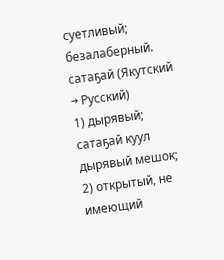суетливый; безалаберный.
сатаҕай (Якутский → Русский)
1) дырявый; сатаҕай куул дырявый мешок; 2) открытый, не имеющий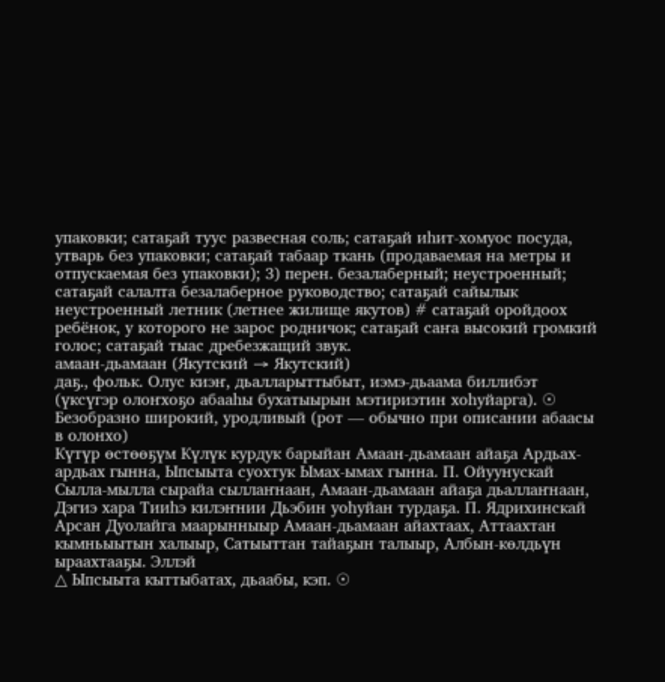упаковки; сатаҕай туус развесная соль; сатаҕай иһит-хомуос посуда, утварь без упаковки; сатаҕай табаар ткань (продаваемая на метры и отпускаемая без упаковки); 3) перен. безалаберный; неустроенный; сатаҕай салалта безалаберное руководство; сатаҕай сайылык неустроенный летник (летнее жилище якутов) # сатаҕай оройдоох ребёнок, у которого не зарос родничок; сатаҕай саҥа высокий громкий голос; сатаҕай тыас дребезжащий звук.
амаан-дьамаан (Якутский → Якутский)
даҕ., фольк. Олус киэҥ, дьалларыттыбыт, иэмэ-дьаама биллибэт (үксүгэр олоҥхоҕо абааһы бухатыырын мэтириэтин хоһуйарга). ☉ Безобразно широкий, уродливый (рот — обычно при описании абаасы в олонхо)
Күтүр өстөөҕүм Күлүк курдук барыйан Амаан-дьамаан айаҕа Ардьах-ардьах гынна, Ыпсыыта суохтук Ымах-ымах гынна. П. Ойуунускай
Сылла-мылла сырайа сыллаҥнаан, Амаан-дьамаан айаҕа дьаллаҥнаан, Дэгиэ хара Тииһэ килэҥнии Дьэбин уоһуйан турдаҕа. П. Ядрихинскай
Арсан Дуолайга маарынныыр Амаан-дьамаан айахтаах, Аттаахтан кымньыытын халыыр, Сатыыттан тайаҕын талыыр, Албын-көлдьүн ыраахтааҕы. Эллэй
△ Ыпсыыта кыттыбатах, дьаабы, кэп. ☉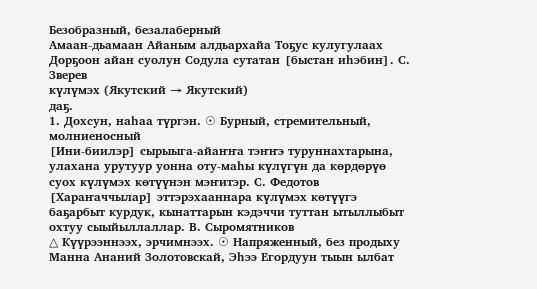Безобразный, безалаберный
Амаан-дьамаан Айаным алдьархайа Тоҕус кулугулаах Дорҕоон айан суолун Содула сутатан [быстан иһэбин]. С. Зверев
күлүмэх (Якутский → Якутский)
даҕ.
1. Дохсун, наһаа түргэн. ☉ Бурный, стремительный, молниеносный
[Ини-биилэр] сырыыга-айаҥҥа тэҥҥэ туруннахтарына, улахана урутуур уонна оту-маһы күлүгүн да көрдөрүө суох күлүмэх көтүүнэн мэҥитэр. С. Федотов
[Хараҥаччылар] эттэрэхааннара күлүмэх көтүүгэ баҕарбыт курдук, кынаттарын кэдэччи туттан ытыллыбыт охтуу сыыйыллаллар. В. Сыромятников
△ Күүрээннээх, эрчимнээх. ☉ Напряженный, без продыху
Манна Ананий Золотовскай, Эһээ Егордуун тыын ылбат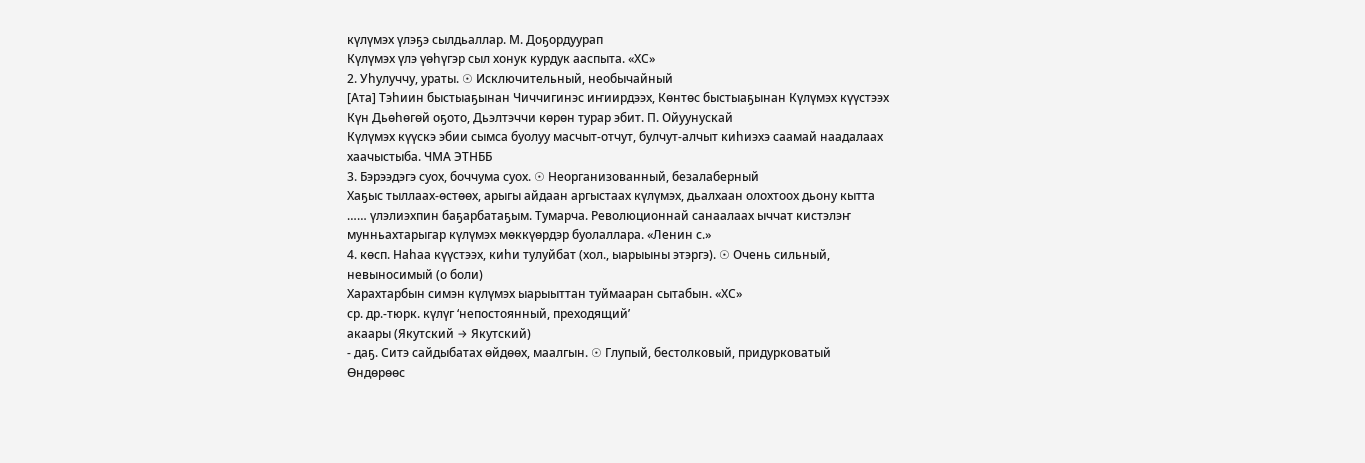күлүмэх үлэҕэ сылдьаллар. М. Доҕордуурап
Күлүмэх үлэ үөһүгэр сыл хонук курдук ааспыта. «ХС»
2. Уһулуччу, ураты. ☉ Исключительный, необычайный
[Ата] Тэһиин быстыаҕынан Чиччигинэс иҥиирдээх, Көнтөс быстыаҕынан Күлүмэх күүстээх Күн Дьөһөгөй оҕото, Дьэлтэччи көрөн турар эбит. П. Ойуунускай
Күлүмэх күүскэ эбии сымса буолуу масчыт-отчут, булчут-алчыт киһиэхэ саамай наадалаах хаачыстыба. ЧМА ЭТНББ
3. Бэрээдэгэ суох, боччума суох. ☉ Неорганизованный, безалаберный
Хаҕыс тыллаах-өстөөх, арыгы айдаан аргыстаах күлүмэх, дьалхаан олохтоох дьону кытта …… үлэлиэхпин баҕарбатаҕым. Тумарча. Революционнай санаалаах ыччат кистэлэҥ мунньахтарыгар күлүмэх мөккүөрдэр буолаллара. «Ленин с.»
4. көсп. Наһаа күүстээх, киһи тулуйбат (хол., ыарыыны этэргэ). ☉ Очень сильный, невыносимый (о боли)
Харахтарбын симэн күлүмэх ыарыыттан туймааран сытабын. «ХС»
ср. др.-тюрк. күлүг ‘непостоянный, преходящий’
акаары (Якутский → Якутский)
- даҕ. Ситэ сайдыбатах өйдөөх, маалгын. ☉ Глупый, бестолковый, придурковатый
Өндөрөөс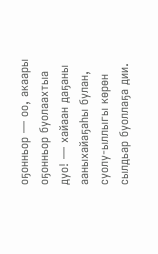оҕонньор — оо, акаары оҕонньор буолаахтыа дуо! — хайаан даҕаны ааныхайаҕаһы булан, суолу-ыллыгы көрөн сылдьар буоллаҕа дии.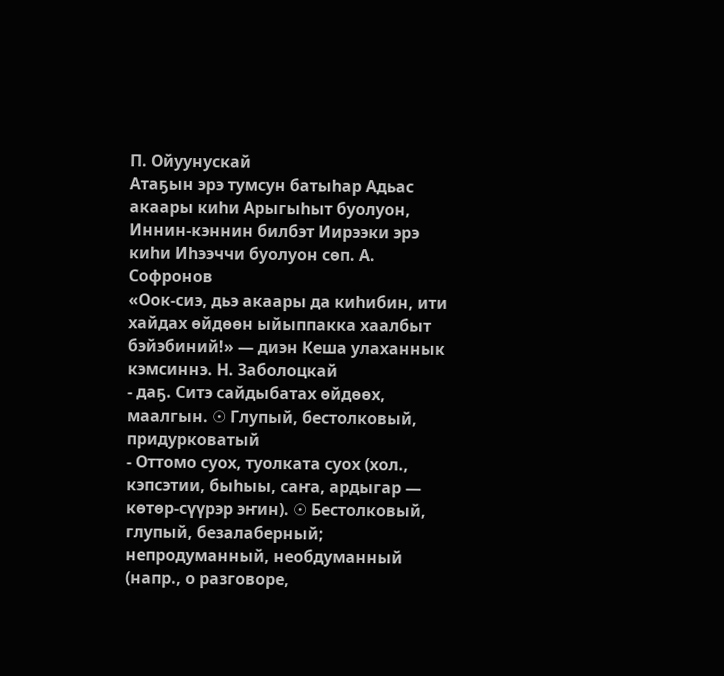П. Ойуунускай
Атаҕын эрэ тумсун батыһар Адьас акаары киһи Арыгыһыт буолуон, Иннин-кэннин билбэт Иирээки эрэ киһи Иһээччи буолуон сөп. А. Софронов
«Оок-сиэ, дьэ акаары да киһибин, ити хайдах өйдөөн ыйыппакка хаалбыт бэйэбиний!» — диэн Кеша улаханнык кэмсиннэ. Н. Заболоцкай
- даҕ. Ситэ сайдыбатах өйдөөх, маалгын. ☉ Глупый, бестолковый, придурковатый
- Оттомо суох, туолката суох (хол., кэпсэтии, быһыы, саҥа, ардыгар — көтөр-сүүрэр эҥин). ☉ Бестолковый, глупый, безалаберный; непродуманный, необдуманный (напр., о разговоре,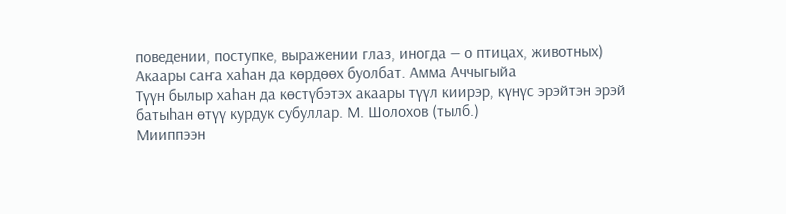поведении, поступке, выражении глаз, иногда — о птицах, животных)
Акаары саҥа хаһан да көрдөөх буолбат. Амма Аччыгыйа
Түүн былыр хаһан да көстүбэтэх акаары түүл киирэр, күнүс эрэйтэн эрэй батыһан өтүү курдук субуллар. М. Шолохов (тылб.)
Мииппээн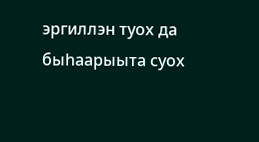эргиллэн туох да быһаарыыта суох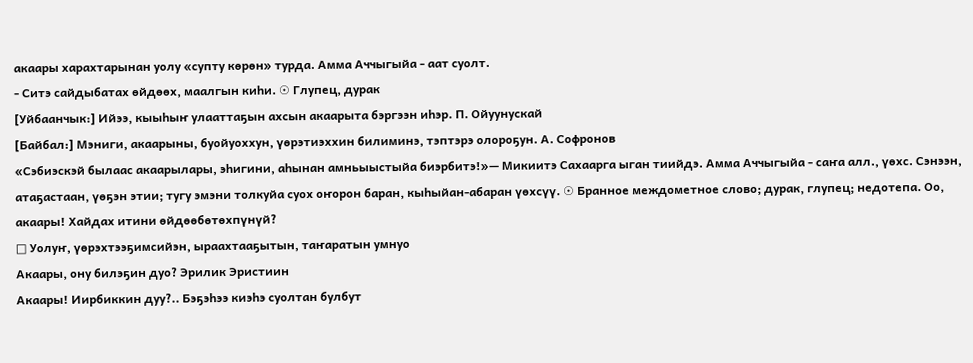акаары харахтарынан уолу «супту көрөн» турда. Амма Аччыгыйа - аат суолт.
- Ситэ сайдыбатах өйдөөх, маалгын киһи. ☉ Глупец, дурак
[Уйбаанчык:] Ийээ, кыыһыҥ улааттаҕын ахсын акаарыта бэргээн иһэр. П. Ойуунускай
[Байбал:] Мэниги, акаарыны, буойуоххун, үөрэтиэххин билиминэ, тэптэрэ олороҕун. А. Софронов
«Сэбиэскэй былаас акаарылары, эһигини, аһынан амньыыстыйа биэрбитэ!»— Микиитэ Сахаарга ыган тиийдэ. Амма Аччыгыйа - саҥа алл., үөхс. Сэнээн, атаҕастаан, үөҕэн этии; тугу эмэни толкуйа суох оҥорон баран, кыһыйан-абаран үөхсүү. ☉ Бранное междометное слово; дурак, глупец; недотепа. Оо, акаары! Хайдах итини өйдөөбөтөхпүнүй?
□ Уолуҥ, үөрэхтээҕимсийэн, ыраахтааҕытын, таҥаратын умнуо
Акаары, ону билэҕин дуо? Эрилик Эристиин
Акаары! Иирбиккин дуу?.. Бэҕэһээ киэһэ суолтан булбут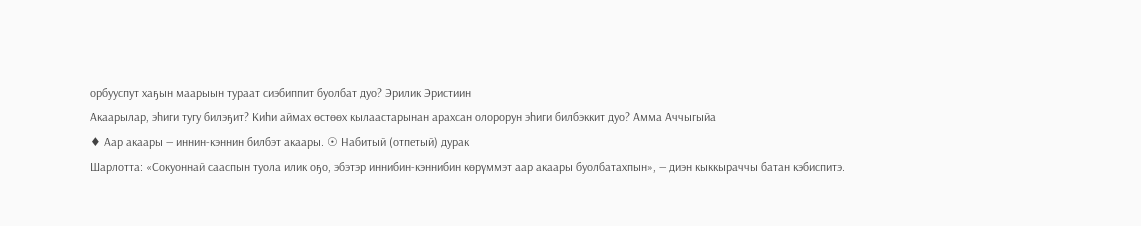орбууспут хаҕын маарыын тураат сиэбиппит буолбат дуо? Эрилик Эристиин
Акаарылар, эһиги тугу билэҕит? Киһи аймах өстөөх кылаастарынан арахсан олорорун эһиги билбэккит дуо? Амма Аччыгыйа
♦ Аар акаары — иннин-кэннин билбэт акаары. ☉ Набитый (отпетый) дурак
Шарлотта: «Сокуоннай сааспын туола илик оҕо, эбэтэр иннибин-кэннибин көрүммэт аар акаары буолбатахпын», — диэн кыккыраччы батан кэбиспитэ.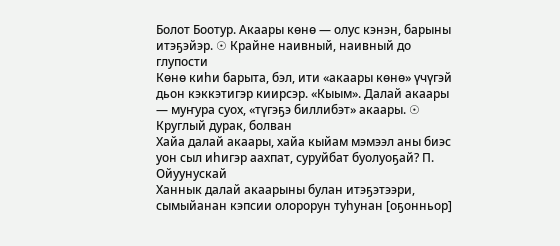Болот Боотур. Акаары көнө — олус кэнэн, барыны итэҕэйэр. ☉ Крайне наивный, наивный до глупости
Көнө киһи барыта, бэл, ити «акаары көнө» үчүгэй дьон кэккэтигэр киирсэр. «Кыым». Далай акаары — муҥура суох, «түгэҕэ биллибэт» акаары. ☉ Круглый дурак, болван
Хайа далай акаары, хайа кыйам мэмээл аны биэс уон сыл иһигэр аахпат, суруйбат буолуоҕай? П. Ойуунускай
Ханнык далай акаарыны булан итэҕэтээри, сымыйанан кэпсии олорорун туһунан [оҕонньор]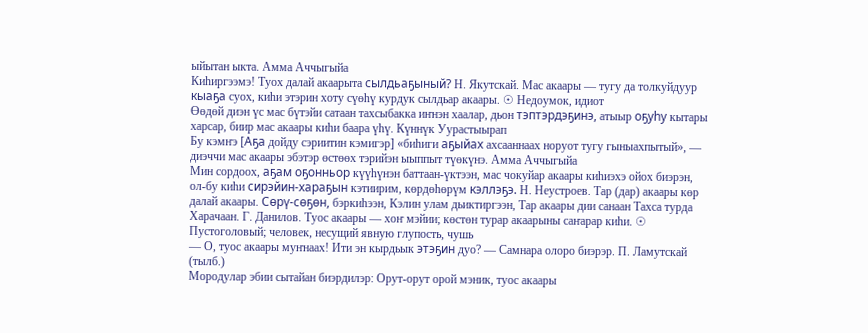ыйытан ыкта. Амма Аччыгыйа
Киһиргээмэ! Туох далай акаарыта сылдьаҕыный? Н. Якутскай. Мас акаары — тугу да толкуйдуур кыаҕа суох, киһи этэрин хоту сүөһү курдук сылдьар акаары. ☉ Недоумок, идиот
Өөдөй диэн үс мас бүтэйи сатаан тахсыбакка иҥнэн хаалар, дьон тэптэрдэҕинэ, атыыр оҕуһу кытары харсар, биир мас акаары киһи баара үһү. Күннүк Уурастыырап
Бу кэмҥэ [Аҕа дойду сэриитин кэмигэр] «биһиги аҕыйах ахсааннаах норуот тугу гыныахпытый», — диэччи мас акаары эбэтэр өстөөх тэрийэн ыыппыт түөкүнэ. Амма Аччыгыйа
Мин сордоох, аҕам оҕонньор күүһүнэн баттаан-үктээн, мас чокуйар акаары киһиэхэ ойох биэрэн, ол-бу киһи сирэйин-хараҕын кэтиирим, көрдөһөрүм кэллэҕэ. Н. Неустроев. Тар (дар) акаары көр далай акаары. Сөрү-сөҕөн, бэркиһээн, Кэлин улам дьиктиргээн, Тар акаары дии санаан Тахса турда Харачаан. Г. Данилов. Туос акаары — хоҥ мэйии; көстөн турар акаарыны саҥарар киһи. ☉ Пустоголовый; человек, несущий явную глупость, чушь
— О, туос акаары муҥнаах! Ити эн кырдьык этэҕин дуо? — Самнара олоро биэрэр. П. Ламутскай (тылб.)
Мородулар эбии сытайан биэрдилэр: Орут-орут орой мэник, туос акаары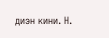диэн кини. Н.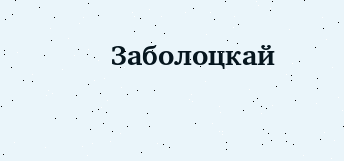Заболоцкай